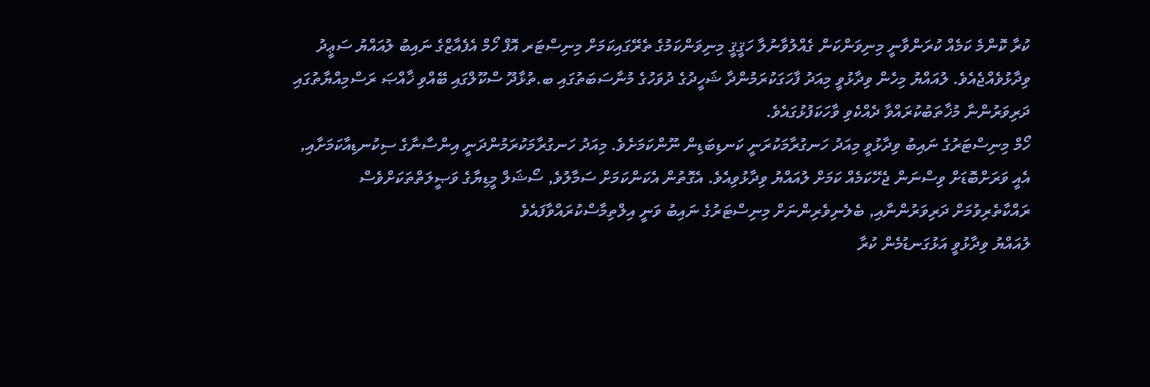ކުރާ ކޮންމެ ކަމެއް ކުރަންވާނީ މިނިވަންކަން ގެއްލުވާނުލާ ހަޤީޤީ މިނިވަންކަމުގެ ތެރޭގައިކަމަށް މިނިސްޓަރ އޮފް ހޯމް އެފެއާޒްގެ ނައިބު ލުއައްޔު ސަޢީދު ވިދާޅުވެއްޖެއެވެ. ލުއައްޔު މިހެން ވިދާޅުވީ މިއަދު ފާހަގަކުރަމުންދާ ޝަހީދުގެ ދުވަހުގެ މުނާސަބަތުގައި ބ.ތުޅާދޫ ސްކޫލްގައި ބޭއްވި ޚާއްޞަ ރަސްމިއްޔާތުގައި ދަރިވަރުންނާ މުޚާތަބުކުރައްވާ ދެއްކެވި ވާހަކަފުޅުގައެވެ.
ހޯމް މިނިސްޓަރުގެ ނައިބު ވިދާޅުވީ މިއަދު ހަނގުރާމަކުރަނީ ކަނޑިބަޑިން ނޫންކަމަށެވެ. މިއަދު ހަނގުރާމަކުރަމުންދަނީ އިންސާނާގެ ސިކުނޑިއާކަމަށާއި, އެއީ ވަރަށްބޮޑަށް ވިސްނަން ޖެހޭކަމެއް ކަމަށް ލުއައްޔު ވިދާޅުވިއެވެ. އެގޮތުން އެކަންކަމަށް ސަމާލުވެ, ސޯޝަލް މީޑިޔާގެ ވަޞީލަތްތަކަށްވެސް ރައްކާތެރިވުމަށް ދަރިވަރުންނާއި, ބެލެނިވެރިންނަށް މިނިސްޓަރުގެ ނައިބު ވަނީ އިލްތިމާސްކުރައްވާފައެވެ
ލުއައްޔު ވިދާޅުވީ އަޅުގަނޑުމެން ކުރާ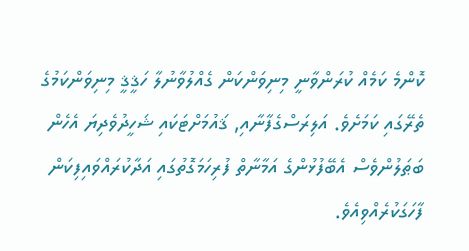ކޮންމެ ކަމެއް ކުރަންވާނީ މިނިވަންކަން ގެއްލުވާނުލާ ހަޤީޤީ މިނިވަންކަމުގެ ތެރޭގައި ކަމަށެވެ. އަލިރަސްގެފާނާއި, ޤައުމަށްޓަކައި ޝަހީދުވެދިޔަ އެހެން ބަޠަލުންވެސް އެބޭފުޅުންގެ އަމާނާތް ފުރިހަމަގޮތުގައި އަދާކުރައްވައިފިކަން ފާހަގަކުރެއްވިއެވެ.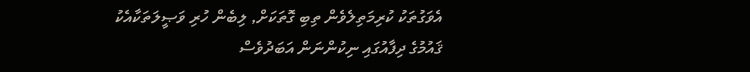އެވަގުތަކު ކުރިމަތިލެވެން ތިބި ގޮތަކަށް, ލިބެން ހުރި ވަޞީލަތަކާއެކު ޤައުމުގެ ދިފާއުގައި ނިކުންނަން އަބަދުވެސް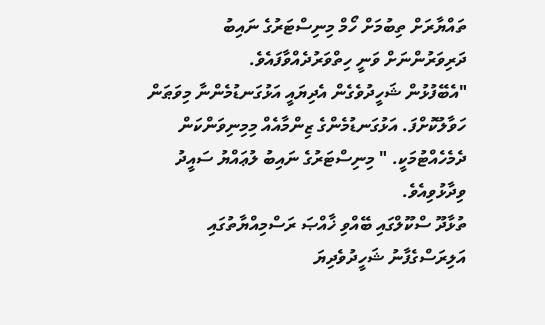ތައްޔާރަށް ތިބުމަށް ހޯމް މިނިސްޓަރުގެ ނައިބު ދަރިވަރުންނަށް ވަނީ ހިތްވަރުދެއްވާފައެވެ.
"އެބޭފުޅުން ޝަހީދުވެގެން އެދިޔައީ އަޅުގަނޑުމެންނާ މިވަޠަން ހަވާލުކޮށްފަ. އަޅުގަނޑުމެންގެ ޒިންމާއެއް މިމިނިވަންކަން ދެމެހެއްޓުމަކީ. " މިނިސްޓަރުގެ ނައިބު ލުޢައްޔު ސައީދު ވިދާޅުވިއެވެ.
ތުޅާދޫ ސްކޫލްގައި ބޭއްވި ޚާއްޞަ ރަސްމިއްޔާތުގައި އަލިރަސްގެފާނު ޝަހީދުވެދިޔަ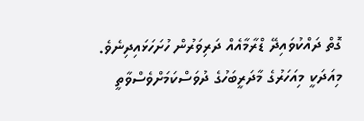ގޮތް ދައްކުވައިދޭ ޑްރާމާއެއް ދަރިވަރުން ހުށަހަޅައިދިނެވެ. މިއަދަކީ މިއަހަރުގެ މާދަރީބަހުގެ ދުވަސްކަމަށްވެސްވާތީ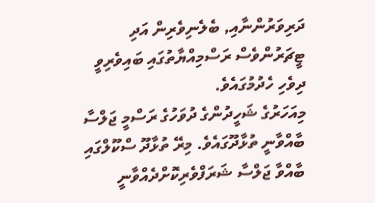ދަރިވަރުންނާއި, ބެލެނިވެރިން އަދި ޓީޗަރުންވެސް ރަސްމިއްޔާތުގައި ބައިވެރިވީ ދިވެހި ހެދުމުގައެވެ.
މިއަހަރުގެ ޝަހީދުންގެ ދުވަހުގެ ރަސްމީ ޖަލްސާ ބާއްވާނީ ތުޅާދޫގައެވެ. މިރޭ ތުޅާދޫ ސްކޫލްގައި ބާއްވާ ޖަލްސާ ޝަރަފްވެރިކޮށްދެއްވާނީ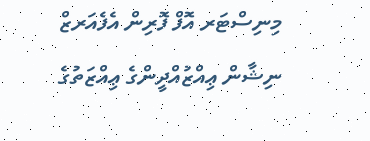މިނިސްޓަރ އޮފް ފޮރިން އެފެއަރޒް ނިޝާން ޢިއްޒުއްދީންގެ ޢިއްޒަތުގެ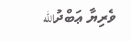ވެރިޔާ ޢަބްދުالله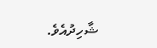ޝާހިދުއެވެ.